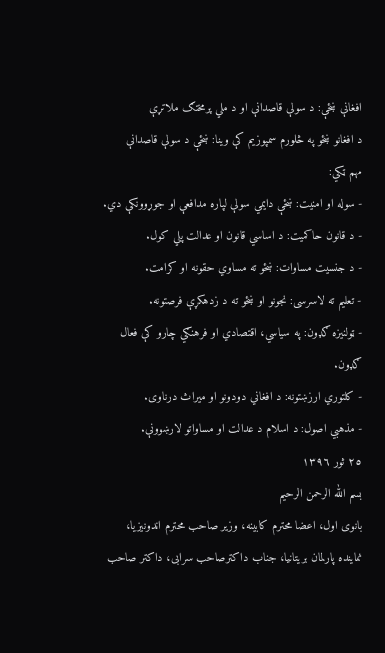افغانې ښځې: د سولې قاصدانې او د ملي پرمختګ ملاتړې
د افغانو ښځو په څلورم سمپوزیم کې وینا: ښځې د سولې قاصدانې
مهم ټکي:
- سوله او امنیت: ښځې دایمي سولې لپاره مدافعې او جوړوونکې دي.
- د قانون حاکمیت: د اساسي قانون او عدالت پلي کول.
- د جنسیت مساوات: ښځو ته مساوي حقونه او کرامت.
- تعلیم ته لاسرسی: نجونو او ښځو ته د زدهکړې فرصتونه.
- ټولنیزه ګډون: په سیاسي، اقتصادي او فرهنګي چارو کې فعال ګډون.
- کلتوري ارزښتونه: د افغاني دودونو او میراث درناوی.
- مذهبي اصول: د اسلام د عدالت او مساواتو لارښوونې.
٢٥ ثور ١٣٩٦
بسم الله الرحمن الرحیم
بانوی اول، اعضا محترم کابینه، وزیر صاحب محترم اندونیزیا، نماینده پارلمان بریتانیا، جناب داکترصاحب سرابی، داکتر صاحب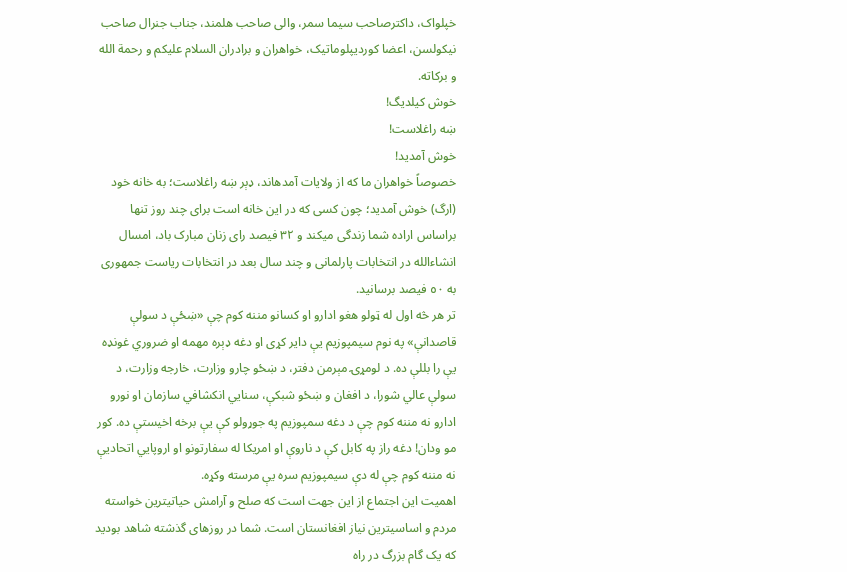خپلواک، داکترصاحب سیما سمر، والی صاحب هلمند، جناب جنرال صاحب نیکولسن، اعضا کوردیپلوماتیک، خواهران و برادران السلام علیکم و رحمة الله و برکاته.
خوش کیلدیگ!
ښه راغلاست!
خوش آمدید!
خصوصاً خواهران ما که از ولایات آمدهاند، ډېر ښه راغلاست؛ به خانه خود (ارگ) خوش آمدید؛ چون کسی که در این خانه است برای چند روز تنها براساس اراده شما زندگی میکند و ٣٢ فیصد رای زنان مبارک باد، امسال انشاءالله در انتخابات پارلمانی و چند سال بعد در انتخابات ریاست جمهوری به ٥٠ فیصد برسانید.
تر هر څه اول له ټولو هغو ادارو او کسانو مننه کوم چې «ښځې د سولې قاصدانې» په نوم سیمپوزیم یې دایر کړی او دغه ډېره مهمه او ضروري غونډه یې را بللې ده. د لومړۍ مېرمن دفتر، د ښځو چارو وزارت، خارجه وزارت، د سولې عالي شورا، د افغان و ښځو شبکې، سنایي انکشافي سازمان او نورو ادارو نه مننه کوم چې د دغه سمپوزیم په جوړولو کې یې برخه اخیستې ده. کور مو ودان! دغه راز په کابل کې د ناروې او امریکا له سفارتونو او اروپایي اتحادیې نه مننه کوم چې له دې سیمپوزیم سره یې مرسته وکړه.
اهمیت این اجتماع از این جهت است که صلح و آرامش حیاتیترین خواسته مردم و اساسیترین نیاز افغانستان است. شما در روزهای گذشته شاهد بودید که یک گام بزرگ در راه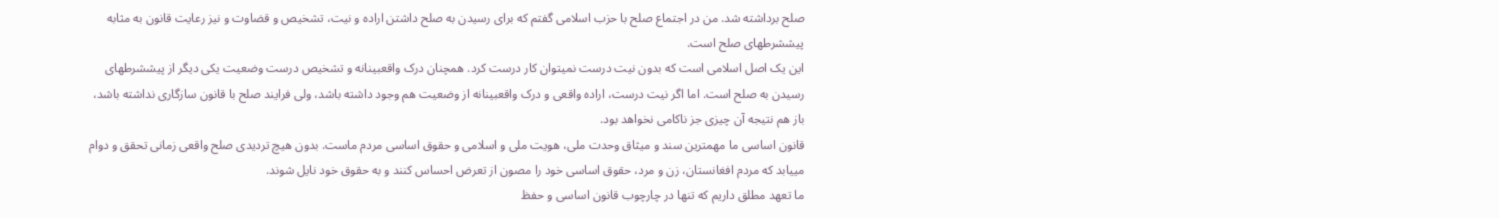صلح برداشته شد. من در اجتماع صلح با حزب اسلامی گفتم که برای رسیدن به صلح داشتن اراده و نیت، تشخیص و قضاوت و نیز رعایت قانون به مثابه پیششرطهای صلح است.
این یک اصل اسلامی است که بدون نیت درست نمیتوان کار درست کرد. همچنان درک واقعبینانه و تشخیص درست وضعیت یکی دیگر از پیششرطهای رسیدن به صلح است. اما اگر نیت درست، اراده واقعی و درک واقعبینانه از وضعیت هم وجود داشته باشد، ولی فرایند صلح با قانون سازگاری نداشته باشد، باز هم نتیجه آن چیزی جز ناکامی نخواهد بود.
قانون اساسی ما مهمترین سند و میثاق وحدت ملی، هویت ملی و اسلامی و حقوق اساسی مردم ماست. بدون هیچ تردیدی صلح واقعی زمانی تحقق و دوام مییابد که مردم افغانستان، زن و مرد، حقوق اساسی خود را مصون از تعرض احساس کنند و به حقوق خود نایل شوند.
ما تعهد مطلق داریم که تنها در چارچوب قانون اساسی و حفظ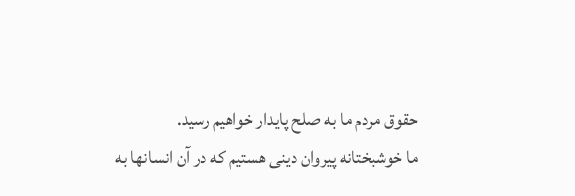حقوق مردم ما به صلح پایدار خواهیم رسید.
ما خوشبختانه پیروان دینی هستیم که در آن انسانها به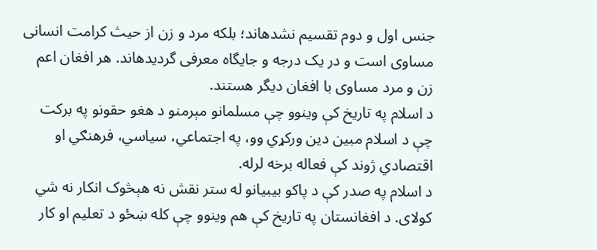جنس اول و دوم تقسیم نشدهاند؛ بلکه مرد و زن از حیث کرامت انسانی مساوی است و در یک درجه و جایگاه معرفی گردیدهاند. هر افغان اعم زن و مرد مساوی با افغان دیگر هستند.
د اسلام په تاریخ کې وینوو چې مسلمانو مېرمنو د هغو حقونو په برکت چې د اسلام مبین دین ورکړي وو، په اجتماعي، سیاسي، فرهنګي او اقتصادي ژوند کې فعاله برخه لرله.
د اسلام په صدر کې د پاکو بيبیانو له ستر نقش نه هېڅوک انکار نه شي کولای. د افغانستان په تاریخ کې هم وینوو چې کله ښځو د تعلیم او کار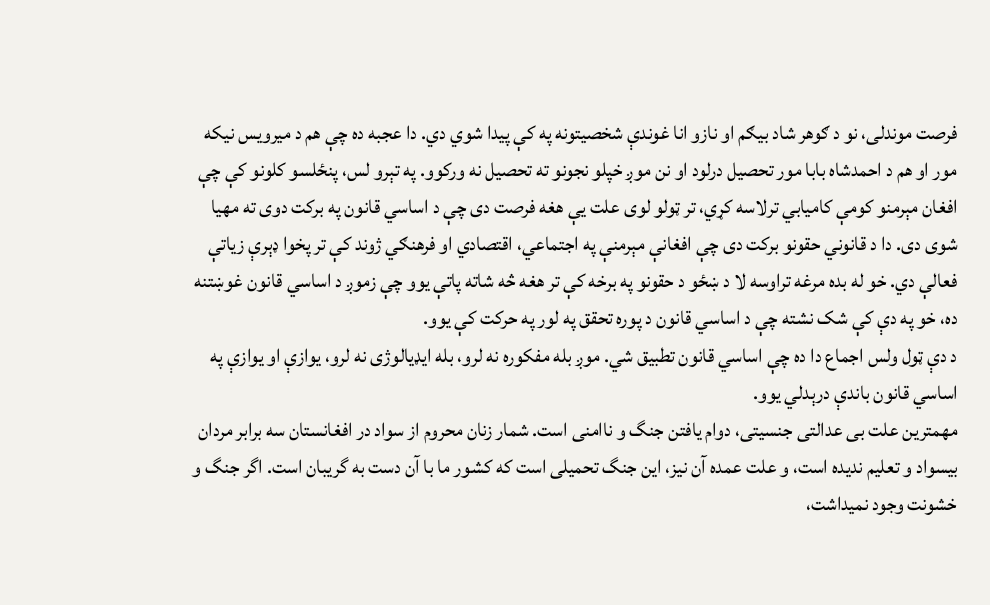فرصت موندلی، نو د ګوهر شاد بیګم او نازو انا غوندې شخصیتونه په کې پیدا شوي دي. دا عجبه ده چې هم د میرویس نیکه مور او هم د احمدشاه بابا مور تحصیل درلود او نن موږ خپلو نجونو ته تحصیل نه ورکوو. په تېرو لس، پنځلسو کلونو کې چې افغان مېرمنو کومې کامیابي ترلاسه کړي، تر ټولو لوی علت یې هغه فرصت دی چې د اساسي قانون په برکت دوی ته مهیا شوی دی. دا د قانوني حقونو برکت دی چې افغانې مېرمنې په اجتماعي، اقتصادي او فرهنګي ژوند کې تر پخوا ډېرې زیاتې فعالې دي. خو له بده مرغه تراوسه لا د ښځو د حقونو په برخه کې تر هغه څه شاته پاتې یوو چې زموږ د اساسي قانون غوښتنه ده، خو په دې کې شک نشته چې د اساسي قانون د پوره تحقق په لور په حرکت کې یوو.
د دې ټول ولس اجماع دا ده چې اساسي قانون تطبیق شي. موږ بله مفکوره نه لرو، بله ایډیالوژی نه لرو، یوازې او یوازې په اساسي قانون باندې درېدلي یوو.
مهمترین علت بی عدالتی جنسیتی، دوام یافتن جنگ و ناامنی است. شمار زنان محروم از سواد در افغانستان سه برابر مردان بیسواد و تعلیم ندیده است، و علت عمده آن نیز، این جنگ تحمیلی است که کشور ما با آن دست به گریبان است. اگر جنگ و خشونت وجود نمیداشت،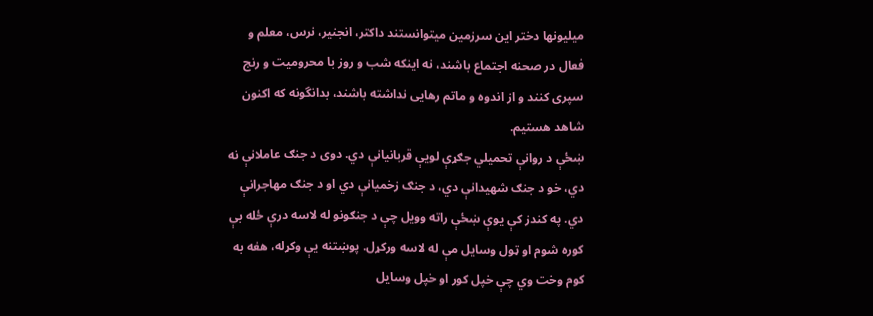میلیونها دختر این سرزمین میتوانستند داکتر، انجنیر، نرس، معلم و فعال در صحنه اجتماع باشند، نه اینکه شب و روز با محرومیت و رنج سپری کنند و از اندوه و ماتم رهایی نداشته باشند، بدانگونه که اکنون شاهد هستیم.
ښځې د روانې تحمیلي جګړې لویې قربانیانې دي. دوی د جنګ عاملانې نه دي، خو د جنګ شهیدانې دي، د جنګ زخمیانې دي او د جنګ مهاجرانې دي. په کندز کې یوې ښځې راته وویل چې د جنګونو له لاسه درې ځله بې کوره شوم او ټول وسایل مې له لاسه ورکړل. پوښتنه یې وکړله، هغه به کوم وخت وي چې خپل کور او خپل وسایل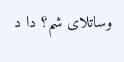وساتلای شم؟ دا د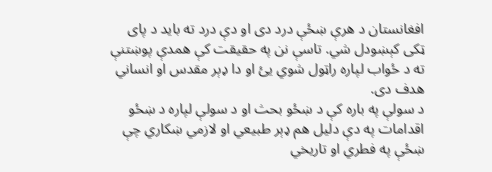افغانستان د هرې ښځې درد دی او دې درد ته باید د پای ټکی کېښودل شي. تاسې نن په حقیقت کې همدې پوښتنې ته د ځواب لپاره راټول شوي یئ او دا ډېر مقدس او انساني هدف دی.
د سولې په باره کې د ښځو بحث او د سولې لپاره د ښځو اقدامات په دې دلیل هم ډېر طبیعي او لازمي ښکاري چې ښځې په فطري او تاریخي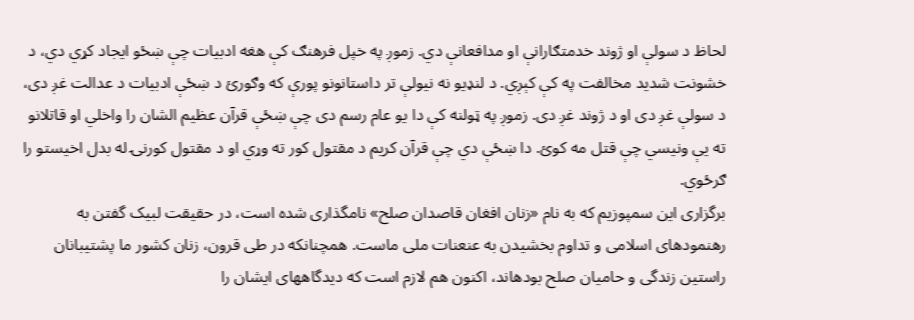لحاظ د سولې او ژوند خدمتګارانې او مدافعانې دي. زموږ په خپل فرهنګ کې هغه ادبیات چې ښځو ایجاد کړي دي، د خشونت شدید مخالفت په کې کېږي. د لنډیو نه نیولې تر داستانونو پورې که وګورئ د ښځې ادبیات د عدالت غږ دی، د سولې غږ دی او د ژوند غږ دی. زموږ په ټولنه کې دا یو عام رسم دی چې ښځې قرآن عظیم الشان را واخلي او قاتلانو ته یې ونیسي چې قتل مه کوئ. دا ښځې دي چې قرآن کریم د مقتول کور ته وړي او د مقتول کورنۍ له بدل اخیستو را ګرځوي.
برگزاری این سمپوزیم که به نام «زنان افغان قاصدان صلح» نامگذاری شده است، در حقیقت لبیک گفتن به رهنمودهای اسلامی و تداوم بخشیدن به عنعنات ملی ماست. همچنانکه در طی قرون، زنان کشور ما پشتیبانان راستین زندگی و حامیان صلح بودهاند، اکنون هم لازم است که دیدگاههای ایشان را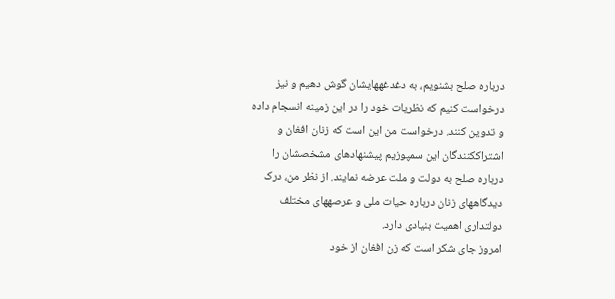درباره صلح بشنویم، به دغدغههایشان گوش دهیم و نیز درخواست کنیم که نظریات خود را در این زمینه انسجام داده و تدوین کنند. درخواست من این است که زنان افغان و اشتراککنندگان این سمپوزیم پیشنهادهای مشخصشان را درباره صلح به دولت و ملت عرضه نمایند. از نظر من، درک دیدگاههای زنان درباره حیات ملی و عرصههای مختلف دولتداری اهمیت بنیادی دارد.
امروز جای شکر است که زن افغان از خود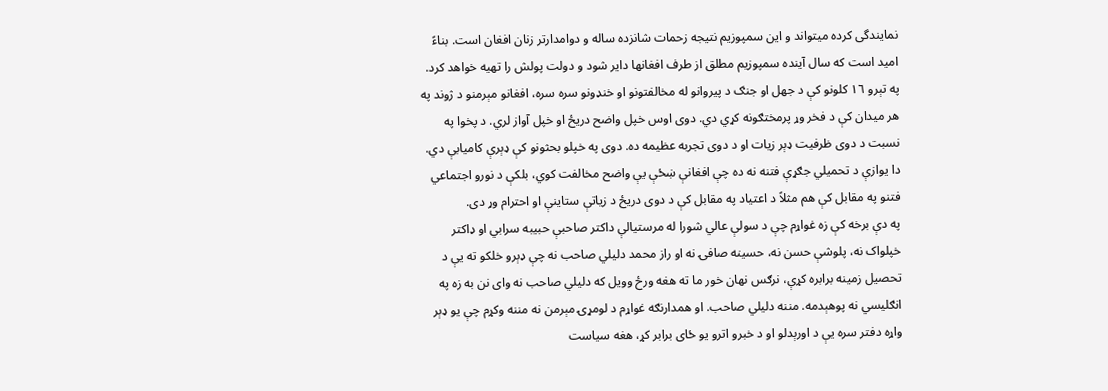نمایندگی کرده میتواند و این سمپوزیم نتیجه زحمات شانزده ساله و دوامدارتر زنان افغان است. بناءً امید است که سال آینده سمپوزیم مطلق از طرف افغانها دایر شود و دولت پولش را تهیه خواهد کرد.
په تېرو ١٦ کلونو کې د جهل او جنګ د پیروانو له مخالفتونو او خنډونو سره سره، افغانو مېرمنو د ژوند په هر میدان کې د فخر وړ پرمختګونه کړي دي. دوی اوس خپل واضح دریځ او خپل آواز لري. د پخوا په نسبت د دوی ظرفیت ډېر زیات او د دوی تجربه عظیمه ده. دوی په خپلو بحثونو کې ډېرې کامیابې دي. دا یوازې د تحمیلي جګړې فتنه نه ده چې افغانې ښځې یې واضح مخالفت کوي، بلکې د نورو اجتماعي فتنو په مقابل کې هم مثلاً د اعتیاد په مقابل کې د دوی دریځ د زیاتې ستاینې او احترام وړ دی.
په دې برخه کې زه غواړم چې د سولې عالي شورا له مرستیالې داکتر صاحبې حبیبه سرابي او ډاکتر خپلواک نه، پلوشې حسن نه، حسینه صافۍ نه او راز محمد دلیلي صاحب نه چې ډېرو خلکو ته یې د تحصیل زمینه برابره کړې، نرګس نهان خور ما ته هغه ورځ وویل که دلیلي صاحب نه وای نن به زه په انګلیسي نه پوهېدمه. مننه دلیلي صاحب. او همدارنګه غواړم د لومړۍ مېرمن نه مننه وکړم چې یو ډېر واړه دفتر سره یې د اورېدلو او د خبرو اترو یو ځای برابر کړ، هغه سیاست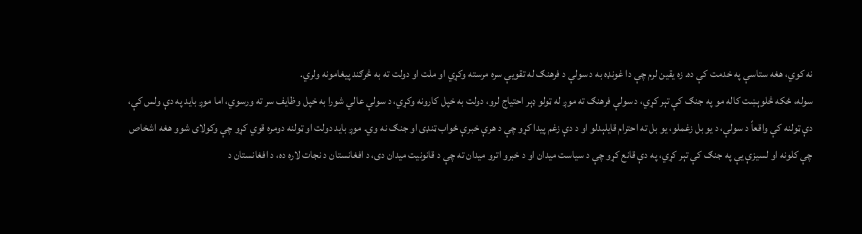نه کوي، هغه ستاسې په خدمت کې ده. زه یقین لرم چې دا غونډه به د سولې د فرهنګ له تقویې سره مرسته وکړي او ملت او دولت ته به څرګند پیغامونه ولري.
سوله، ځکه څلوېښت کاله مو په جنګ کې تېر کړي، د سولې فرهنګ ته موږ له ټولو ډېر احتیاج لرو، دولت به خپل کارونه وکړي، د سولې عالي شورا به خپل وظایف سر ته ورسوي، اما موږ باید په دې ولس کې، دې ټولنه کې واقعاً د سولې، د یو بل زغملو، یو بل ته احترام قایلېدلو او د دې زغم پیدا کړو چې د هرې خبرې ځواب ټنډی او جنګ نه وي. موږ باید دولت او ټولنه دومره قوي کړو چې وکولای شوو هغه اشخاص چې کلونه او لسیزې یې په جنګ کې تېر کړي، په دې قانع کړو چې د سیاست میدان او د خبرو اترو میدان ته چې د قانونیت میدان دی، د افغانستان د نجات لاره ده، د افغانستان د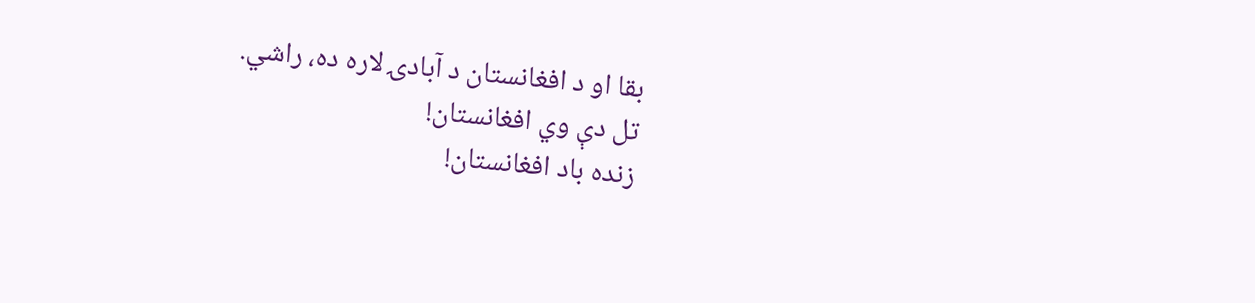بقا او د افغانستان د آبادۍ لاره ده، راشي.
تل دې وي افغانستان!
زنده باد افغانستان!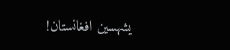یشهسین افغانستان!